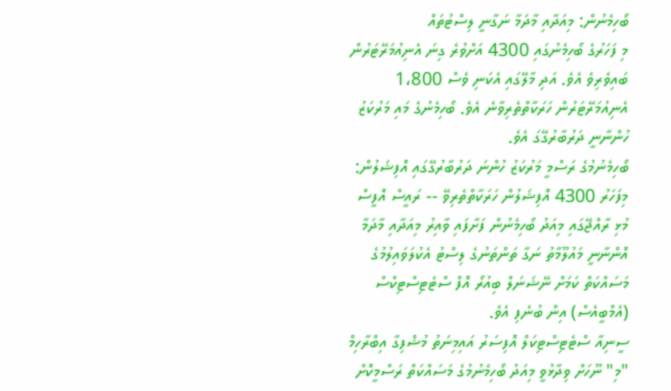ބޯހިމެނުން: މިއަދާއި މާދަމާ ނަގާނީ ލިސްޓުތައް
މި ފަހަރުގެ ބޯހިމެނުގައި 4300 އަށްވުރެ ގިނަ އެނިއުމަރޭޓަރުން ބައިވެރިވެ އެވެ. އަދި މާލޭގައި އެކަނި ވެސް 1،800 އެނިއުމަރޭޓަރުން ހަރަކާތްތެރިވާނެ އެވެ. ބޯހިމެނުގެ މައި މަރުކަޒު ހުންނާނީ ދަރުބާރުގޭގަ އެވެ.
ބޯހިމެނުމުގެ ރަސްމީ މަރުކަޒު ހުންނަ ދަރުބާރުގޭގައި އޮފިޝަލުން: މިފަހަރު 4300 އޮފިޝަލުން ހަރަކާތްތެރިވޭ -- ރައީސް އޮފީސް
މުޅި ރާއްޖޭގައި މިއަދު ބޯހިމެނުން ފަށާފައި ވާއިރު މިއަދާއި މާދަމާ އޮންނާނީ މައުލޫމާތު ނަގާ ތަންތަނުގެ ލިސްޓު އެކުލަވައިލުމުގެ މަސައްކަތް ކަމަށް ނޭޝަނަލް ބިއުރޯ އޮފް ސްޓެޓިސްޓިކްސް (އެމްބީއެސް) އިން ބުނެފި އެވެ.
ސީނިއާ ސްޓެޓިސްޓިކަލް އޮފިސަރު އައިމިނަތު މުޝްފިގާ އިބްރާހިމް "މި" ނޫހަށް ވިދާޅުވީ މިއަދު ބޯހިމެނުމުގެ މަސައްކަތް ރަސްމީކޮށް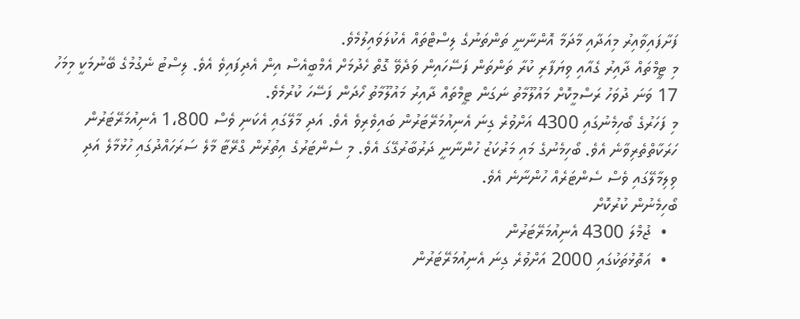ފަށާފައިވާއިރު މިއަދާއި މާދަމާ އޮންނާނީ ތަންތަނުގެ ލިސްޓްތައް އެކުލަވައިލުމެވެ.
މި ޓީމްތައް ދާއިރު ގެއާއި ވިޔަފާރި ކުރާ ތަންތަން ފަސޭހައިން ވަދެވޭ ގޮތް ހެދުމަށް އެމްބީއެސް އިން އެދިފައިވެ އެވެ. ލިސްޓު ނެގުމުގެ ބޭނުމަކީ މިމަހު 17 ވަނަ ދުވަހު ރަސްމީކޮށް މައުލޫމާތު ނަގަން ޓީމްތައް ދާއިރު މައުލޫމާތު ހޯދަން ފަސޭހަ ކުރުމެވެ.
މި ފަހަރުގެ ބޯހިމެނުގައި 4300 އަށްވުރެ ގިނަ އެނިއުމަރޭޓަރުން ބައިވެރިވެ އެވެ. އަދި މާލޭގައި އެކަނި ވެސް 1،800 އެނިއުމަރޭޓަރުން ހަރަކާތްތެރިވާނެ އެވެ. ބޯހިމެނުގެ މައި މަރުކަޒު ހުންނާނީ ދަރުބާރުގޭގަ އެވެ. މި ސެންޓަރުގެ އިތުރުން ގްރޭޓާ މާލެ ސަރަހައްދުގައި ހުޅުމާލެ އަދި ވިލިމާލޭގައި ވެސް ސެންޓަރެއް ހުންނާނެ އެވެ.
ބޯހިމެނުން ކުރުކޮށް
  •  ޖުމްލަ 4300 އެނިއުމަރޭޓަރުން
  •  އަތޮޅުތަކުގައި 2000 އަށްވުރެ ގިނަ އެނިއުމަރޭޓަރުން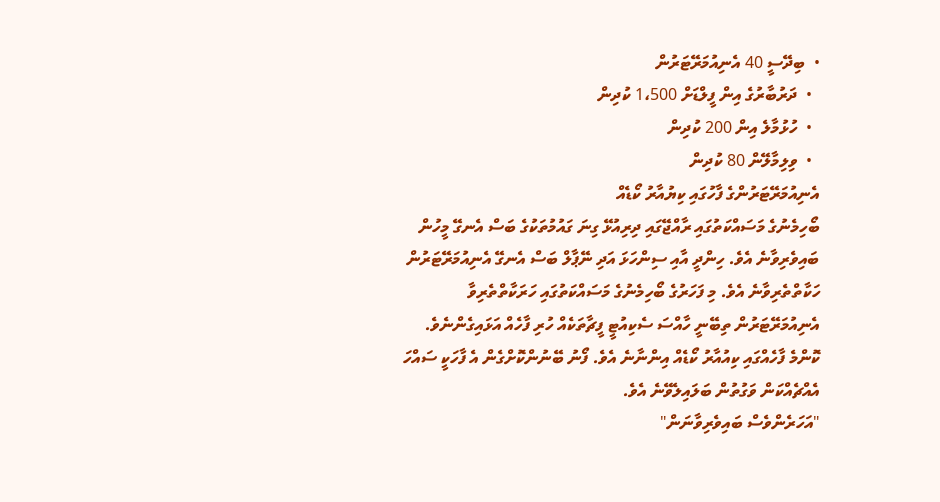•  ބިދޭސީ 40 އެނިއުމަރޭޓަރުން
  •  ދަރުބާރުގެ އިން ފީލްޑަށް 1،500 ކުދިން
  •  ހުޅުމާލެ އިން 200 ކުދިން
  •  ވިލިމާލޭން 80 ކުދިން
އެނިއުމަރޭޓަރުންގެ ފާހުގައި ކިޔުއާރު ކޯޑެއް
ބޯހިމެނުގެ މަސައްކަތުގައި ރާއްޖޭގައި ދިރިއުޅޭ ގިނަ ގައުމުތަކުގެ ބަސް އެނގޭ މީހުން ބައިވެރިވާނެ އެވެ. ހިންދީ އާއި ސިންހަޅަ އަދި ނޭޕާލް ބަސް އެނގޭ އެނިއުމަރޭޓަރުން ހަކާތްތެރިވާނެ އެވެ. މި ފަހަރުގެ ބޯހިމެނުގެ މަސައްކަތުގައި ހަރަކާތްތެރިވާ އެނިއުމަރޭޓަރުން ތިބޭނީ ހާއްސަ ސެކިއުޓީ ފީޗާތަކެއް ހުރި ފާހެއް އަޅައިގެންނެވެ. ކޮންމެ ފާހެއްގައި ކިއުއާރު ކޯޑެއް އިންނާނެ އެވެ. ފޯނު ބޭނުންކޮށްގެން އެ ފާހަކީ ސައްހަ އެއްޗެއްކަން ވަގުތުން ބަލައިލެވޭނެ އެވެ.
"އަހަރެންވެސް ބައިވެރިވާނަން"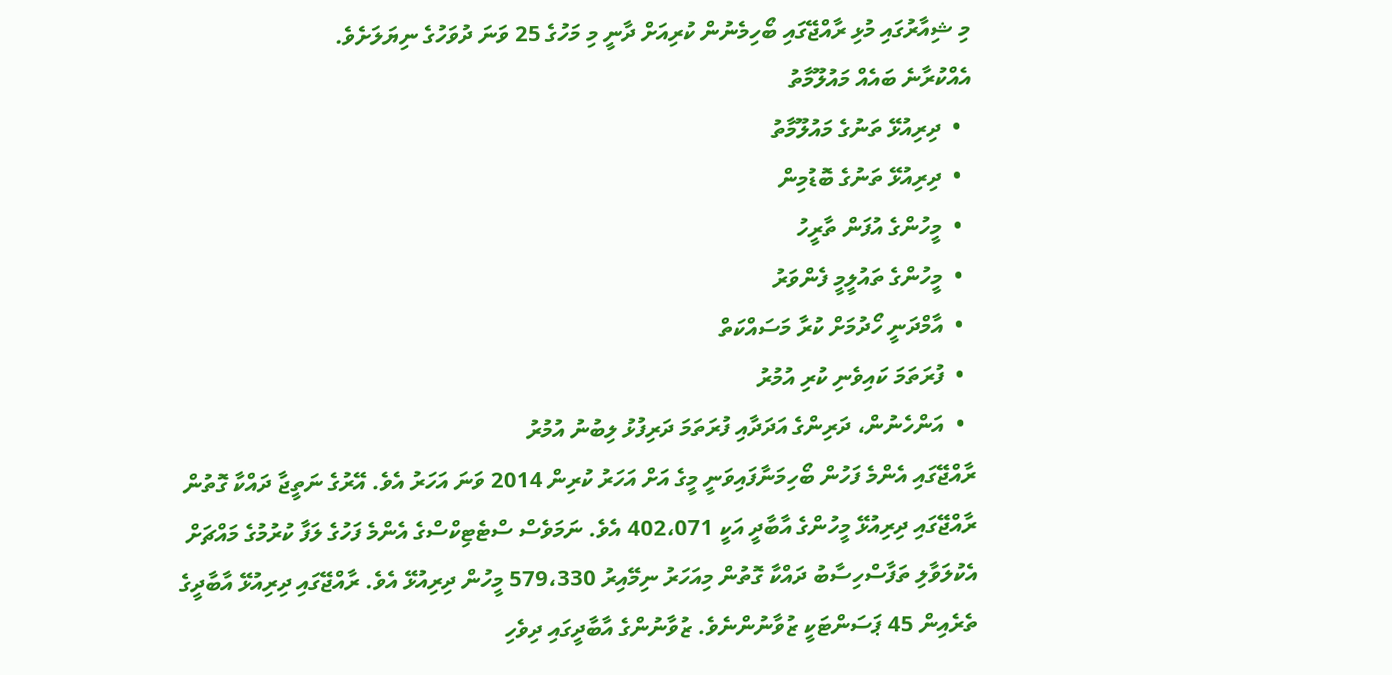މި ޝިއާރުގައި މުޅި ރާއްޖޭގައި ބޯހިމެނުން ކުރިއަށް ދާނީ މި މަހުގެ 25 ވަނަ ދުވަހުގެ ނިޔަލަށެވެ.
އެއްކުރާނެ ބައެއް މައުލޫމާތު
  •  ދިރިއުޅޭ ތަނުގެ މައުލޫމާތު
  •  ދިރިއުޅޭ ތަނުގެ ބޮޑުމިން
  •  މީހުންގެ އުފަން ތާރީހު
  •  މީހުންގެ ތައުލީމީ ފެންވަރު
  •  އާމްދަނީ ހޯދުމަށް ކުރާ މަސައްކަތް
  •  ފުރަތަމަ ކައިވެނި ކުރި އުމުރު
  •  އަންހެނުން، ދަރިންގެ އަދަދާއި ފުރަތަމަ ދަރިފުޅު ލިބުނު އުމުރު
ރާއްޖޭގައި އެންމެ ފަހުން ބޯހިމަނާފައިވަނީ މީގެ އަށް އަހަރު ކުރިން 2014 ވަނަ އަހަރު އެވެ. އޭރުގެ ނަތީޖާ ދައްކާ ގޮތުން ރާއްޖޭގައި ދިރިއުޅޭ މީހުންގެ އާބާދީ އަކީ 402،071 އެވެ. ނަމަވެސް ސްޓެޓިކްސްގެ އެންމެ ފަހުގެ ލަފާ ކުރުމުގެ މައްޗަށް އެކުލަވާލި ތަފާސްހިސާބު ދައްކާ ގޮތުން މިއަހަރު ނިމޭއިރު 579،330 މީހުން ދިރިއުޅޭ އެވެ. ރާއްޖޭގައި ދިރިއުޅޭ އާބާދީގެ ތެރެއިން 45 ޕަސަންޓަކީ ޒުވާނުންނެވެ. ޒުވާނުންގެ އާބާދީގައި ދިވެހި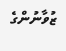ޒުވާނުންގެ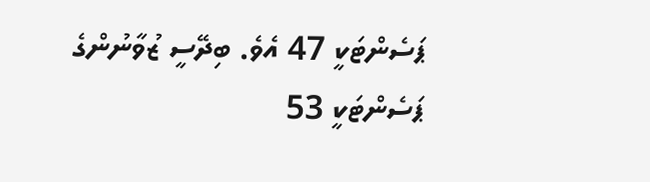ޕަސެންޓަކީ 47 އެވެ. ބިދޭސީ ޒުވާނުންގެ ޕަސެންޓަކީ 53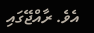އެވެ. ރާއްޖޭގައި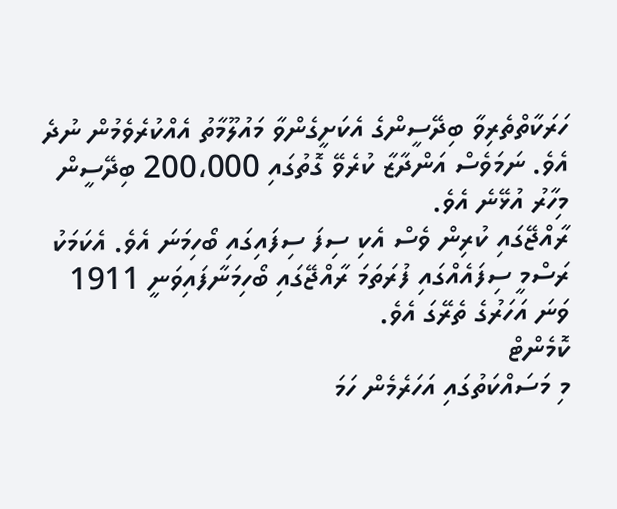ހަރަކާތްތެރިވާ ބިދޭސީންގެ އެކަށީގެންވާ މައުލޫމާތު އެއްކުރެވެމުން ނުދެ އެވެ. ނަމަވެސް އަންދާޒާ ކުރެވޭ ގޮތުގައި 200،000 ބިދޭސީން މިހާރު އުޅޭނެ އެވެ.
ރާއްޖޭގައި ކުރިން ވެސް އެކި ސިފަ ސިފައިގައި ބޯހިމަނަ އެވެ. އެކަމަކު ރަސްމީ ސިފައެއްގައި ފުރަތަމަ ރާއްޖޭގައި ބޯހިމަނާފައިވަނީ 1911 ވަނަ އަހަރުގެ ތެރޭގަ އެވެ.
ކޮމެންޓް
މި މަސައްކަތުގައި އަހަރެމެން ހަމަ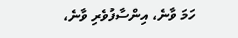ހަމަ ވާނެ، އިންސާފުވެރި ވާނެ،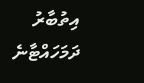އިތުބާރު ދަމަހައްޓާނެ